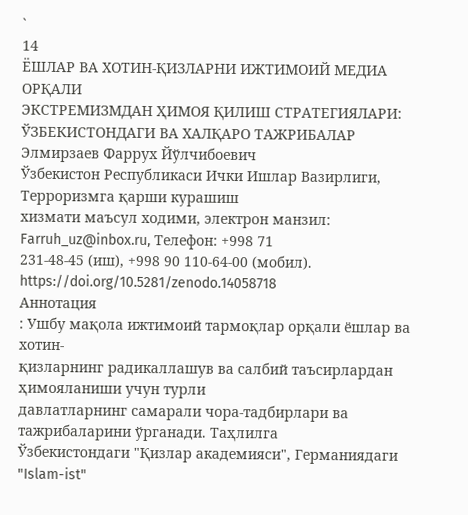`
14
ЁШЛАР ВА ХОТИН-ҚИЗЛАРНИ ИЖТИМОИЙ МЕДИА ОРҚАЛИ
ЭКСТРЕМИЗМДАН ҲИМОЯ ҚИЛИШ СТРАТЕГИЯЛАРИ:
ЎЗБЕКИСТОНДАГИ ВА ХАЛҚАРО ТАЖРИБАЛАР
Элмирзаев Фаррух Йўлчибоевич
Ўзбекистон Республикаси Ички Ишлар Вазирлиги, Терроризмга қарши курашиш
хизмати маъсул ходими, электрон манзил: Farruh_uz@inbox.ru, Телефон: +998 71
231-48-45 (иш), +998 90 110-64-00 (мобил).
https://doi.org/10.5281/zenodo.14058718
Аннотация
: Ушбу мақола ижтимоий тармоқлар орқали ёшлар ва хотин-
қизларнинг радикаллашув ва салбий таъсирлардан ҳимояланиши учун турли
давлатларнинг самарали чора-тадбирлари ва тажрибаларини ўрганади. Таҳлилга
Ўзбекистондаги "Қизлар академияси", Германиядаги "Islam-ist"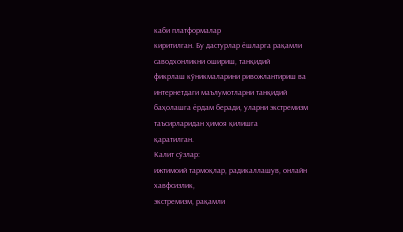каби платформалар
киритилган. Бу дастурлар ёшларга рақамли саводхонликни ошириш, танқидий
фикрлаш кўникмаларини ривожлантириш ва интернетдаги маълумотларни танқидий
баҳолашга ёрдам беради, уларни экстремизм таъсирларидан ҳимоя қилишга
қаратилган.
Калит сўзлар:
ижтимоий тармоқлар, радикаллашув, онлайн хавфсизлик,
экстремизм, рақамли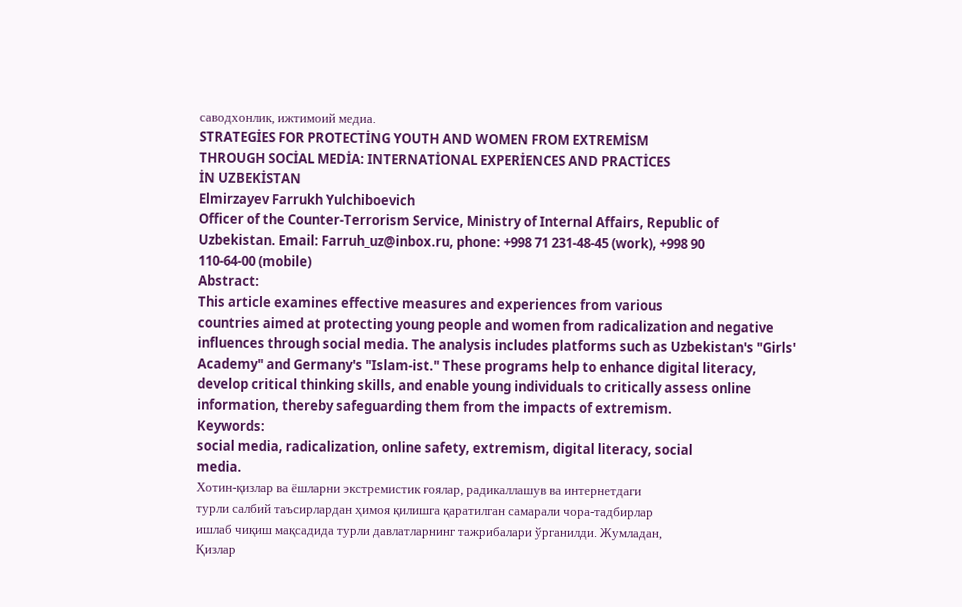саводхонлик, ижтимоий медиа.
STRATEGİES FOR PROTECTİNG YOUTH AND WOMEN FROM EXTREMİSM
THROUGH SOCİAL MEDİA: INTERNATİONAL EXPERİENCES AND PRACTİCES
İN UZBEKİSTAN
Elmirzayev Farrukh Yulchiboevich
Officer of the Counter-Terrorism Service, Ministry of Internal Affairs, Republic of
Uzbekistan. Email: Farruh_uz@inbox.ru, phone: +998 71 231-48-45 (work), +998 90
110-64-00 (mobile)
Abstract:
This article examines effective measures and experiences from various
countries aimed at protecting young people and women from radicalization and negative
influences through social media. The analysis includes platforms such as Uzbekistan's "Girls'
Academy" and Germany's "Islam-ist." These programs help to enhance digital literacy,
develop critical thinking skills, and enable young individuals to critically assess online
information, thereby safeguarding them from the impacts of extremism.
Keywords:
social media, radicalization, online safety, extremism, digital literacy, social
media.
Хотин-қизлар ва ёшларни экстремистик ғоялар, радикаллашув ва интернетдаги
турли салбий таъсирлардан ҳимоя қилишга қаратилган самарали чора-тадбирлар
ишлаб чиқиш мақсадида турли давлатларнинг тажрибалари ўрганилди. Жумладан,
Қизлар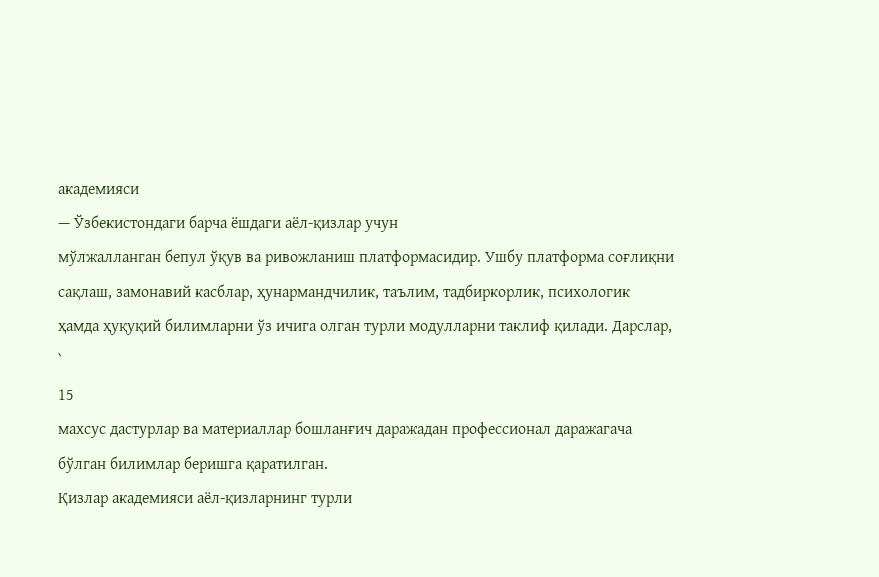академияси
— Ўзбекистондаги барча ёшдаги аёл-қизлар учун
мўлжалланган бепул ўқув ва ривожланиш платформасидир. Ушбу платформа соғлиқни
сақлаш, замонавий касблар, ҳунармандчилик, таълим, тадбиркорлик, психологик
ҳамда ҳуқуқий билимларни ўз ичига олган турли модулларни таклиф қилади. Дарслар,
`
15
махсус дастурлар ва материаллар бошланғич даражадан профессионал даражагача
бўлган билимлар беришга қаратилган.
Қизлар академияси аёл-қизларнинг турли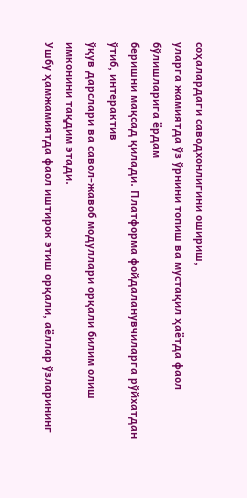соҳалардаги саводхонлигини ошириш,
уларга жамиятда ўз ўрнини топиш ва мустақил ҳаётда фаол бўлишларига ёрдам
беришни мақсад қилади. Платформа фойдаланувчиларга рўйхатдан ўтиб, интерактив
ўқув дарслари ва савол-жавоб модуллари орқали билим олиш имконини тақдим этади.
Ушбу ҳамжамиятда фаол иштирок этиш орқали, аёллар ўзларининг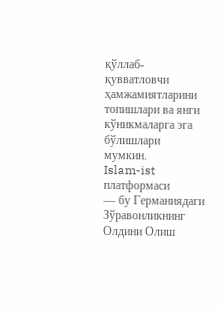қўллаб-
қувватловчи ҳамжамиятларини топишлари ва янги кўникмаларга эга бўлишлари
мумкин.
Islam-ist платформаси
— бу Германиядаги Зўравонликнинг Олдини Олиш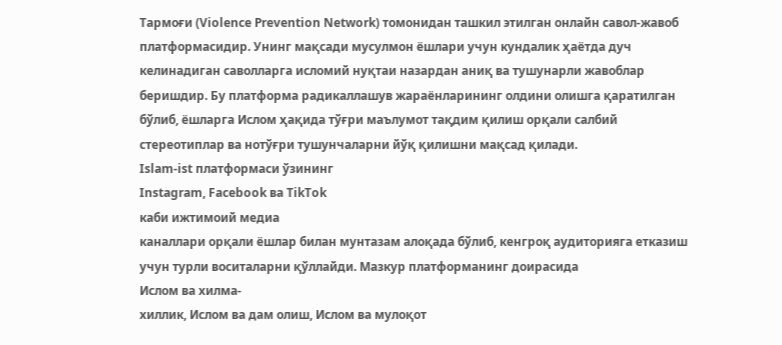Тармоғи (Violence Prevention Network) томонидан ташкил этилган онлайн савол-жавоб
платформасидир. Унинг мақсади мусулмон ёшлари учун кундалик ҳаётда дуч
келинадиган саволларга исломий нуқтаи назардан аниқ ва тушунарли жавоблар
беришдир. Бу платформа радикаллашув жараёнларининг олдини олишга қаратилган
бўлиб, ёшларга Ислом ҳақида тўғри маълумот тақдим қилиш орқали салбий
стереотиплар ва нотўғри тушунчаларни йўқ қилишни мақсад қилади.
Islam-ist платформаси ўзининг
Instagram, Facebook ва TikTok
каби ижтимоий медиа
каналлари орқали ёшлар билан мунтазам алоқада бўлиб, кенгроқ аудиторияга етказиш
учун турли воситаларни қўллайди. Мазкур платформанинг доирасида
Ислом ва хилма-
хиллик, Ислом ва дам олиш, Ислом ва мулоқот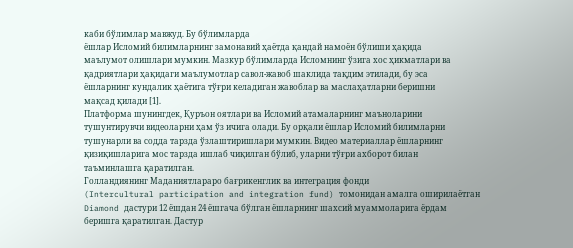каби бўлимлар мавжуд. Бу бўлимларда
ёшлар Исломий билимларнинг замонавий ҳаётда қандай намоён бўлиши ҳақида
маълумот олишлари мумкин. Мазкур бўлимларда Исломнинг ўзига хос ҳикматлари ва
қадриятлари ҳақидаги маълумотлар савол-жавоб шаклида тақдим этилади, бу эса
ёшларнинг кундалик ҳаётига тўғри келадиган жавоблар ва маслаҳатларни беришни
мақсад қилади [1].
Платформа шунингдек, Қуръон оятлари ва Исломий атамаларнинг маъноларини
тушунтирувчи видеоларни ҳам ўз ичига олади. Бу орқали ёшлар Исломий билимларни
тушунарли ва содда тарзда ўзлаштиришлари мумкин. Видео материаллар ёшларнинг
қизиқишларига мос тарзда ишлаб чиқилган бўлиб, уларни тўғри ахборот билан
таъминлашга қаратилган.
Голландиянинг Маданиятлараро бағрикенглик ва интеграция фонди
(Intercultural participation and integration fund) томонидан амалга оширилаётган
Diamond дастури 12 ёшдан 24 ёшгача бўлган ёшларнинг шахсий муаммоларига ёрдам
беришга қаратилган. Дастур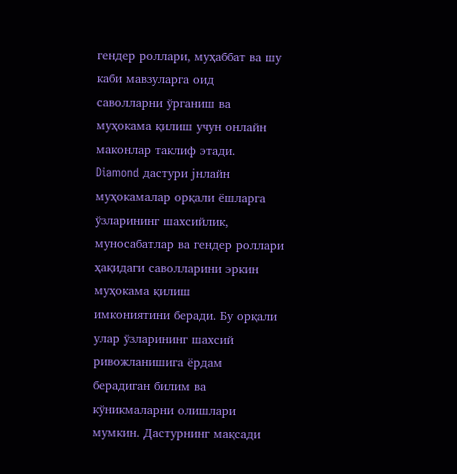гендер роллари, муҳаббат ва шу каби мавзуларга оид
саволларни ўрганиш ва муҳокама қилиш учун онлайн маконлар таклиф этади.
Diamond дастури jнлайн муҳокамалар орқали ёшларга ўзларининг шахсийлик,
муносабатлар ва гендер роллари ҳақидаги саволларини эркин муҳокама қилиш
имкониятини беради. Бу орқали улар ўзларининг шахсий ривожланишига ёрдам
берадиган билим ва кўникмаларни олишлари мумкин. Дастурнинг мақсади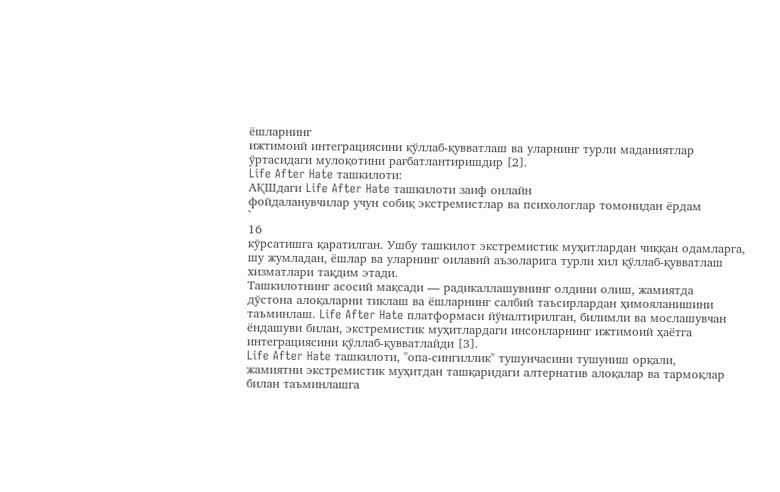ёшларнинг
ижтимоий интеграциясини қўллаб-қувватлаш ва уларнинг турли маданиятлар
ўртасидаги мулоқотини рағбатлантиришдир [2].
Life After Hate ташкилоти:
АҚШдаги Life After Hate ташкилоти заиф онлайн
фойдаланувчилар учун собиқ экстремистлар ва психологлар томонидан ёрдам
`
16
кўрсатишга қаратилган. Ушбу ташкилот экстремистик муҳитлардан чиққан одамларга,
шу жумладан, ёшлар ва уларнинг оилавий аъзоларига турли хил қўллаб-қувватлаш
хизматлари тақдим этади.
Ташкилотнинг асосий мақсади — радикаллашувнинг олдини олиш, жамиятда
дўстона алоқаларни тиклаш ва ёшларнинг салбий таъсирлардан ҳимояланишини
таъминлаш. Life After Hate платформаси йўналтирилган, билимли ва мослашувчан
ёндашуви билан, экстремистик муҳитлардаги инсонларнинг ижтимоий ҳаётга
интеграциясини қўллаб-қувватлайди [3].
Life After Hate ташкилоти, "опа-сингиллик" тушунчасини тушуниш орқали,
жамиятни экстремистик муҳитдан ташқаридаги алтернатив алоқалар ва тармоқлар
билан таъминлашга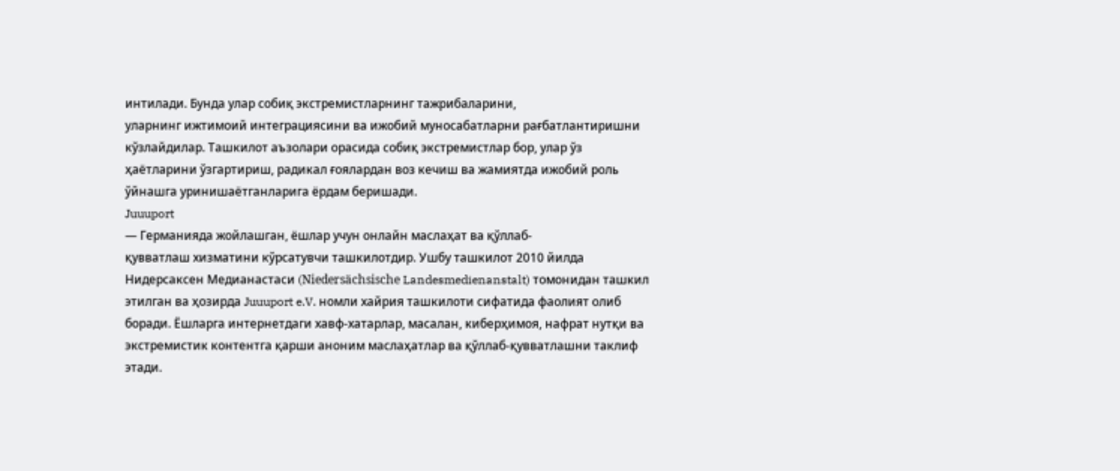интилади. Бунда улар собиқ экстремистларнинг тажрибаларини,
уларнинг ижтимоий интеграциясини ва ижобий муносабатларни рағбатлантиришни
кўзлайдилар. Ташкилот аъзолари орасида собиқ экстремистлар бор, улар ўз
ҳаётларини ўзгартириш, радикал ғоялардан воз кечиш ва жамиятда ижобий роль
ўйнашга уринишаётганларига ёрдам беришади.
Juuuport
— Германияда жойлашган, ёшлар учун онлайн маслаҳат ва қўллаб-
қувватлаш хизматини кўрсатувчи ташкилотдир. Ушбу ташкилот 2010 йилда
Нидерсаксен Медианастаси (Niedersächsische Landesmedienanstalt) томонидан ташкил
этилган ва ҳозирда Juuuport e.V. номли хайрия ташкилоти сифатида фаолият олиб
боради. Ёшларга интернетдаги хавф-хатарлар, масалан, киберҳимоя, нафрат нутқи ва
экстремистик контентга қарши аноним маслаҳатлар ва қўллаб-қувватлашни таклиф
этади.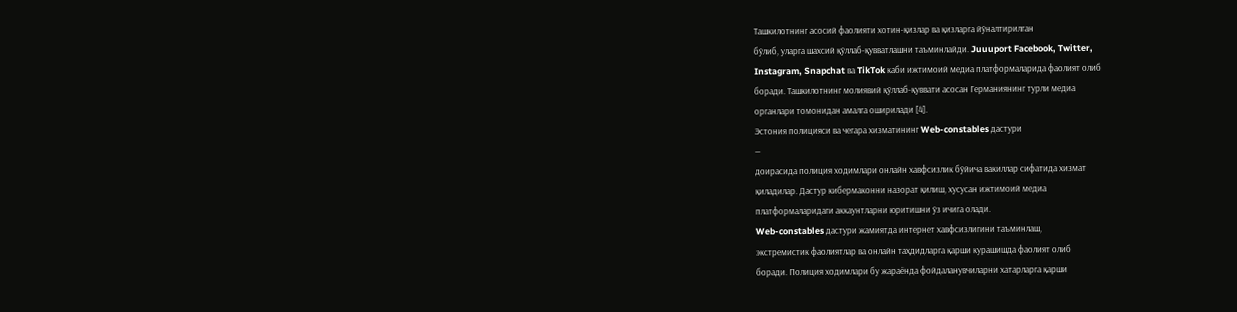Ташкилотнинг асосий фаолияти хотин-қизлар ва қизларга йўналтирилган
бўлиб, уларга шахсий қўллаб-қувватлашни таъминлайди. Juuuport Facebook, Twitter,
Instagram, Snapchat ва TikTok каби ижтимоий медиа платформаларида фаолият олиб
боради. Ташкилотнинг молиявий қўллаб-қуввати асосан Германиянинг турли медиа
органлари томонидан амалга оширилади [4].
Эстония полицияси ва чегара хизматининг Web-constables дастури
—
доирасида полиция ходимлари онлайн хавфсизлик бўйича вакиллар сифатида хизмат
қиладилар. Дастур кибермаконни назорат қилиш, хусусан ижтимоий медиа
платформаларидаги аккаунтларни юритишни ўз ичига олади.
Web-constables дастури жамиятда интернет хавфсизлигини таъминлаш,
экстремистик фаолиятлар ва онлайн таҳдидларга қарши курашишда фаолият олиб
боради. Полиция ходимлари бу жараёнда фойдаланувчиларни хатарларга қарши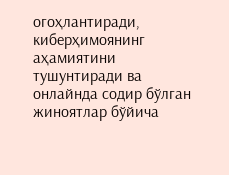огоҳлантиради, киберҳимоянинг аҳамиятини тушунтиради ва онлайнда содир бўлган
жиноятлар бўйича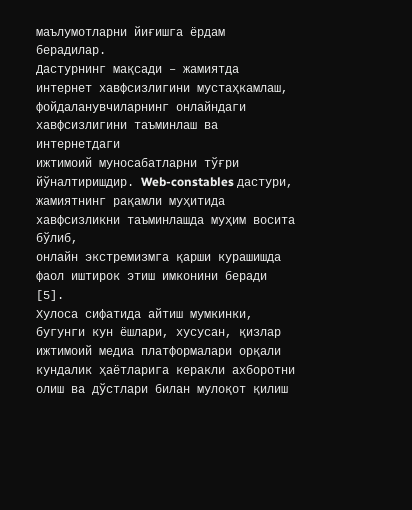маълумотларни йиғишга ёрдам берадилар.
Дастурнинг мақсади – жамиятда интернет хавфсизлигини мустаҳкамлаш,
фойдаланувчиларнинг онлайндаги хавфсизлигини таъминлаш ва интернетдаги
ижтимоий муносабатларни тўғри йўналтиришдир. Web-constables дастури,
жамиятнинг рақамли муҳитида хавфсизликни таъминлашда муҳим восита бўлиб,
онлайн экстремизмга қарши курашишда фаол иштирок этиш имконини беради [5].
Хулоса сифатида айтиш мумкинки, бугунги кун ёшлари, хусусан, қизлар
ижтимоий медиа платформалари орқали кундалик ҳаётларига керакли ахборотни
олиш ва дўстлари билан мулоқот қилиш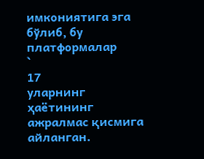имкониятига эга бўлиб, бу платформалар
`
17
уларнинг ҳаётининг ажралмас қисмига айланган.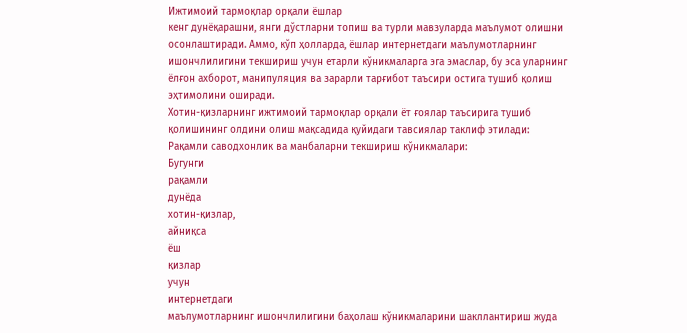Ижтимоий тармоқлар орқали ёшлар
кенг дунёқарашни, янги дўстларни топиш ва турли мавзуларда маълумот олишни
осонлаштиради. Аммо, кўп ҳолларда, ёшлар интернетдаги маълумотларнинг
ишончлилигини текшириш учун етарли кўникмаларга эга эмаслар, бу эса уларнинг
ёлғон ахборот, манипуляция ва зарарли тарғибот таъсири остига тушиб қолиш
эҳтимолини оширади.
Хотин-қизларнинг ижтимоий тармоқлар орқали ёт ғоялар таъсирига тушиб
қолишининг олдини олиш мақсадида қуйидаги тавсиялар таклиф этилади:
Рақамли саводхонлик ва манбаларни текшириш кўникмалари:
Бугунги
рақамли
дунёда
хотин-қизлар,
айниқса
ёш
қизлар
учун
интернетдаги
маълумотларнинг ишончлилигини баҳолаш кўникмаларини шакллантириш жуда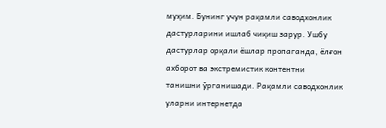муҳим. Бунинг учун рақамли саводхонлик дастурларини ишлаб чиқиш зарур. Ушбу
дастурлар орқали ёшлар пропаганда, ёлғон ахборот ва экстремистик контентни
танишни ўрганишади. Рақамли саводхонлик уларни интернетда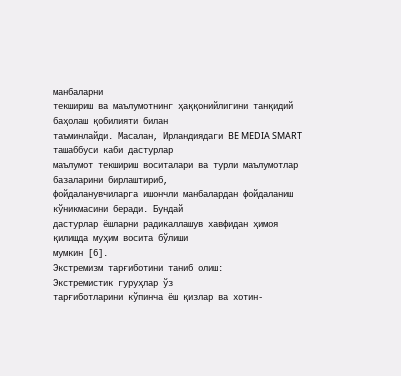манбаларни
текшириш ва маълумотнинг ҳаққонийлигини танқидий баҳолаш қобилияти билан
таъминлайди. Масалан, Ирландиядаги BE MEDIA SMART ташаббуси каби дастурлар
маълумот текшириш воситалари ва турли маълумотлар базаларини бирлаштириб,
фойдаланувчиларга ишончли манбалардан фойдаланиш кўникмасини беради. Бундай
дастурлар ёшларни радикаллашув хавфидан ҳимоя қилишда муҳим восита бўлиши
мумкин [6].
Экстремизм тарғиботини таниб олиш:
Экстремистик гуруҳлар ўз
тарғиботларини кўпинча ёш қизлар ва хотин-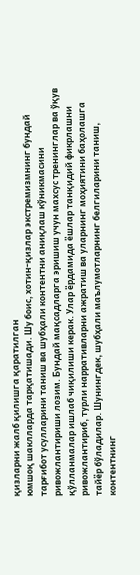қизларни жалб қилишга қаратилган
юмшоқ шаклларда тарқатишади. Шу боис, хотин-қизлар экстремизмнинг бундай
тарғибот усулларини таниш ва шубҳали контентни аниқлаш кўникмасини
ривожлантириши лозим. Бундай мақсадларга эришиш учун махсус тренинглар ва ўқув
қўлланмалар ишлаб чиқилиши керак. Улар ёрдамида ёшлар танқидий фикрлашни
ривожлантириб, турли нарративларни ажратиш ва уларнинг моҳиятини баҳолашга
тайёр бўладилар. Шунингдек, шубҳали маълумотларнинг белгиларини таниш,
контентнинг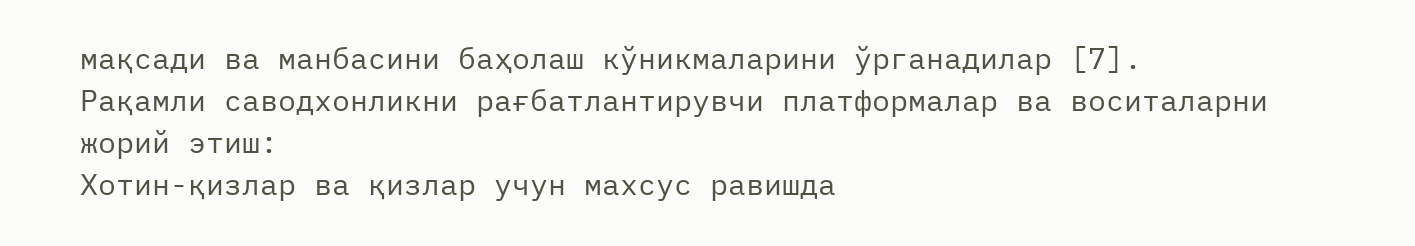мақсади ва манбасини баҳолаш кўникмаларини ўрганадилар [7].
Рақамли саводхонликни рағбатлантирувчи платформалар ва воситаларни
жорий этиш:
Хотин-қизлар ва қизлар учун махсус равишда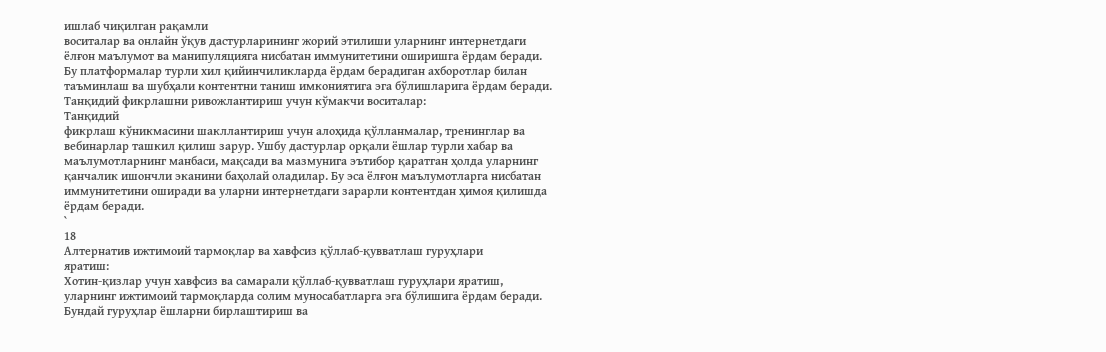ишлаб чиқилган рақамли
воситалар ва онлайн ўқув дастурларининг жорий этилиши уларнинг интернетдаги
ёлғон маълумот ва манипуляцияга нисбатан иммунитетини оширишга ёрдам беради.
Бу платформалар турли хил қийинчиликларда ёрдам берадиган ахборотлар билан
таъминлаш ва шубҳали контентни таниш имкониятига эга бўлишларига ёрдам беради.
Танқидий фикрлашни ривожлантириш учун кўмакчи воситалар:
Танқидий
фикрлаш кўникмасини шакллантириш учун алоҳида қўлланмалар, тренинглар ва
вебинарлар ташкил қилиш зарур. Ушбу дастурлар орқали ёшлар турли хабар ва
маълумотларнинг манбаси, мақсади ва мазмунига эътибор қаратган ҳолда уларнинг
қанчалик ишончли эканини баҳолай оладилар. Бу эса ёлғон маълумотларга нисбатан
иммунитетини оширади ва уларни интернетдаги зарарли контентдан ҳимоя қилишда
ёрдам беради.
`
18
Алтернатив ижтимоий тармоқлар ва хавфсиз қўллаб-қувватлаш гуруҳлари
яратиш:
Хотин-қизлар учун хавфсиз ва самарали қўллаб-қувватлаш гуруҳлари яратиш,
уларнинг ижтимоий тармоқларда солим муносабатларга эга бўлишига ёрдам беради.
Бундай гуруҳлар ёшларни бирлаштириш ва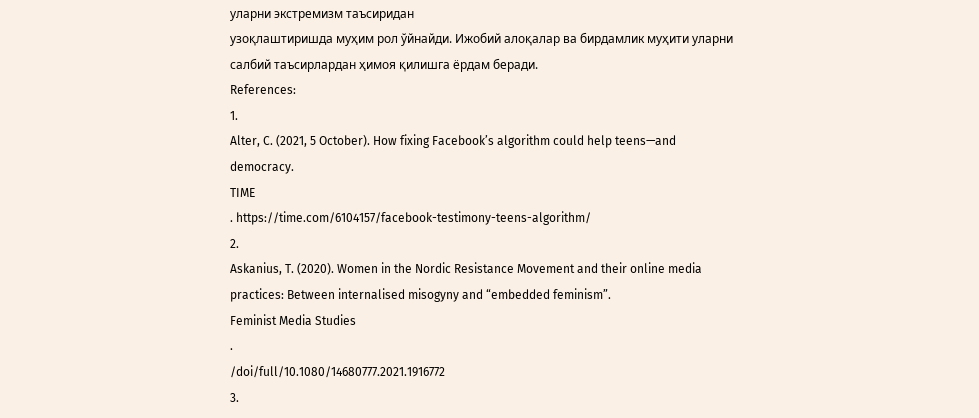уларни экстремизм таъсиридан
узоқлаштиришда муҳим рол ўйнайди. Ижобий алоқалар ва бирдамлик муҳити уларни
салбий таъсирлардан ҳимоя қилишга ёрдам беради.
References:
1.
Alter, C. (2021, 5 October). How fixing Facebook’s algorithm could help teens—and
democracy.
TIME
. https://time.com/6104157/facebook-testimony-teens-algorithm/
2.
Askanius, T. (2020). Women in the Nordic Resistance Movement and their online media
practices: Between internalised misogyny and “embedded feminism”.
Feminist Media Studies
.
/doi/full/10.1080/14680777.2021.1916772
3.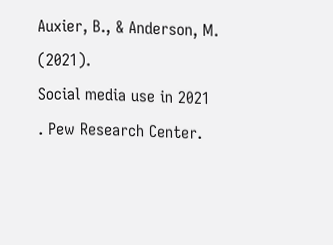Auxier, B., & Anderson, M. (2021).
Social media use in 2021
. Pew Research Center.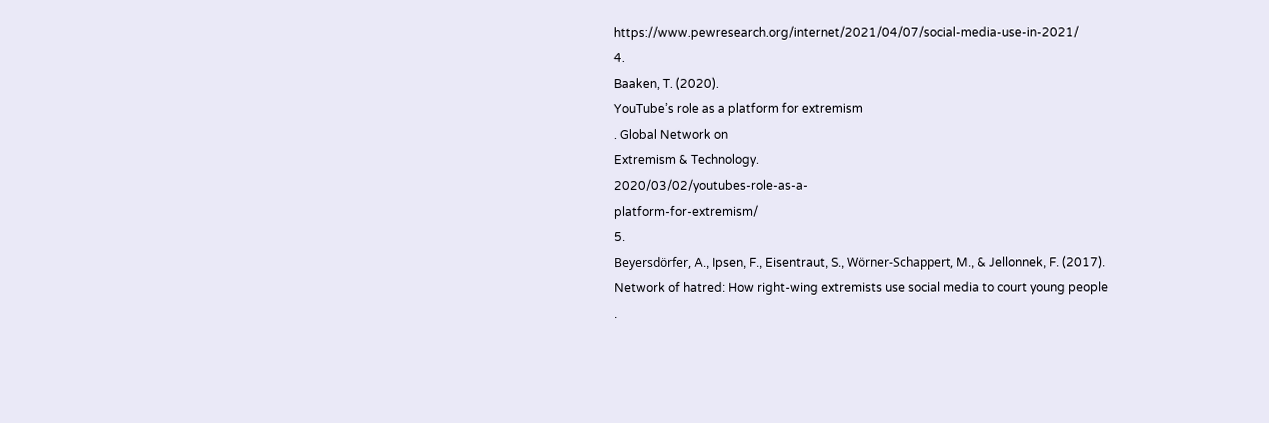https://www.pewresearch.org/internet/2021/04/07/social-media-use-in-2021/
4.
Baaken, T. (2020).
YouTube’s role as a platform for extremism
. Global Network on
Extremism & Technology.
2020/03/02/youtubes-role-as-a-
platform-for-extremism/
5.
Beyersdörfer, A., Ipsen, F., Eisentraut, S., Wörner-Schappert, M., & Jellonnek, F. (2017).
Network of hatred: How right-wing extremists use social media to court young people
.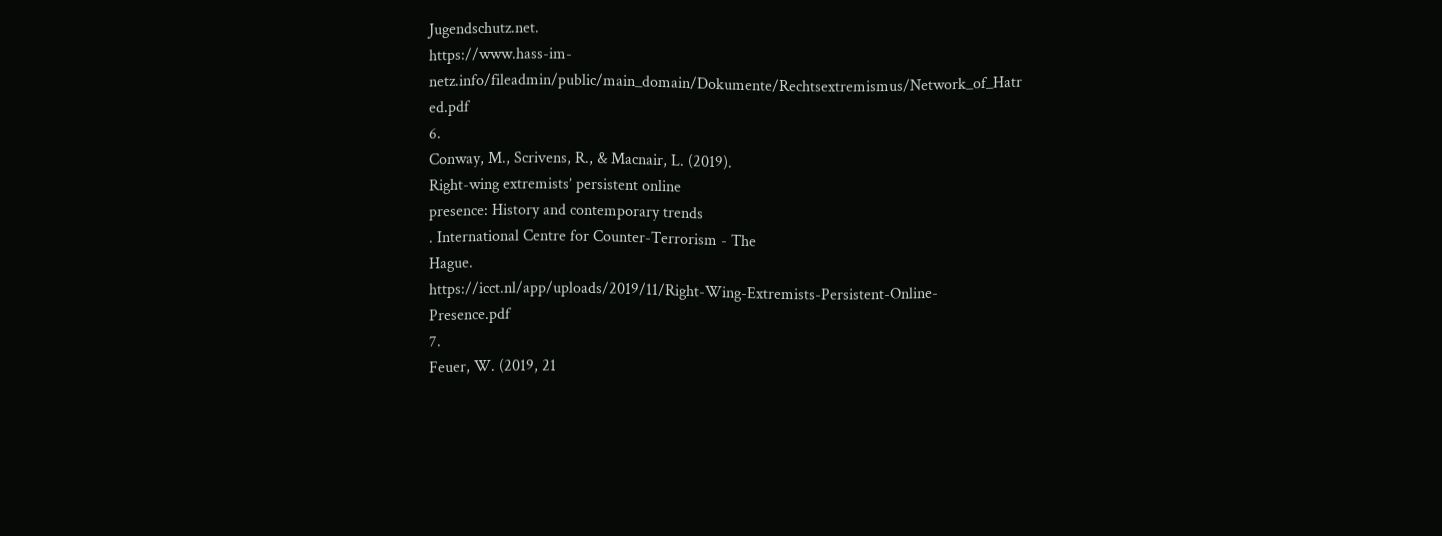Jugendschutz.net.
https://www.hass-im-
netz.info/fileadmin/public/main_domain/Dokumente/Rechtsextremismus/Network_of_Hatr
ed.pdf
6.
Conway, M., Scrivens, R., & Macnair, L. (2019).
Right-wing extremists’ persistent online
presence: History and contemporary trends
. International Centre for Counter-Terrorism - The
Hague.
https://icct.nl/app/uploads/2019/11/Right-Wing-Extremists-Persistent-Online-
Presence.pdf
7.
Feuer, W. (2019, 21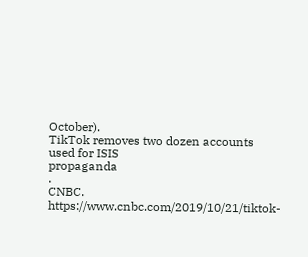October).
TikTok removes two dozen accounts used for ISIS
propaganda
.
CNBC.
https://www.cnbc.com/2019/10/21/tiktok-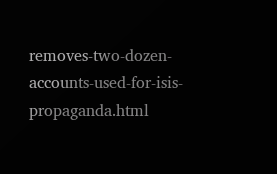removes-two-dozen-
accounts-used-for-isis-propaganda.html